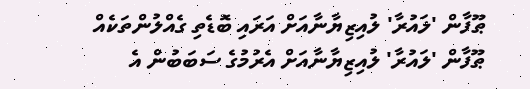ޠޫފާން 'ލައުރާ' ލުއިޒިޔާނާއަށް އަރައި ބޮޑެތި ގެއްލުންތަކެއް
ޠޫފާން 'ލައުރާ' ލުއިޒިޔާނާއަށް އެރުމުގެ ސަބަބުން އެ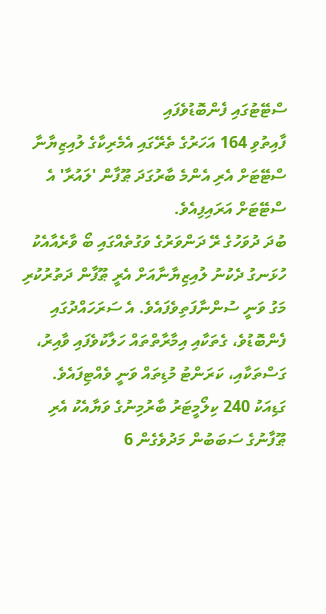ސްޓޭޓުގައި ފެންބޮޑުވެފައި
ފާއިތުވި 164 އަހަރުގެ ތެރޭގައި އެމެރިކާގެ ލުއިޒިޔާނާ ސްޓޭޓަށް އެރި އެންމެ ބާރުގަދަ ޠޫފާން 'ލައުރާ' އެ ސްޓޭޓަށް އަރައިފިއެވެ.
ބުދަ ދުވަހުގެ ރޭ ދަންވަރުގެ ވަގުތެއްގައި ބޯ ވާރެއާއެކު ހުޅަނގު ދެކުނު ލުއިޒިޔާނާއަށް އެރީ ޠޫފާން ދަތުރުކުރި މަގު ވަނީ ސުންނާފަތިވެފައެވެ. އެ ސަރަހައްދުގައި ފެންބޮޑުވެ، ގެތަކާއި އިމާރާތްތައް ހަލާކުވެފައި ވާއިރު، ގަސްތަކާއި، ކަރަންޓު މުޑިތައް ވަނީ ވެއްޓިފައެވެ.
ގަޑިއަކު 240 ކިލޯމީޓަރު ބާރުމިނުގެ ވަޔާއެކު އެރި ޠޫފާނުގެ ސަބަބުން މަދުވެގެން 6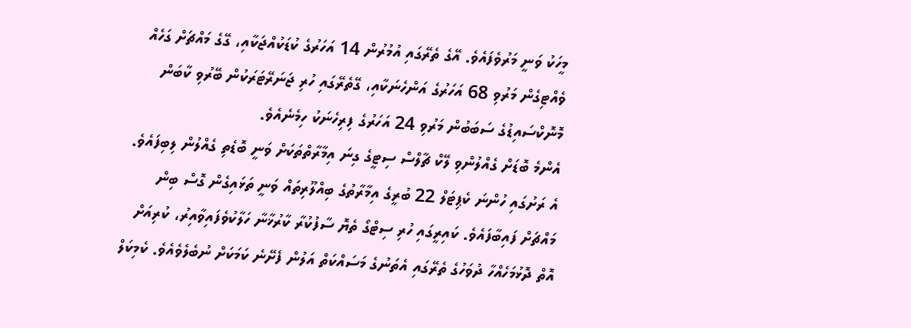މީހަކު ވަނީ މަރުވެފައެވެ. އޭގެ ތެރޭގައި އުމުރުން 14 އަހަރުގެ ކުޑަކުއްޖަކާއި، ގޭގެ މައްޗަށް ގަހެއް ވެއްޓިގެން މަރުވި 68 އަހަރުގެ އަންހެނަކާއި، ގޭތެރޭގައި ހުރި ޖަނަރޭޓަރަކުން ބޭރުވި ކާބަން މޮނޮކްސައިޑުގެ ސަބަބުން މަރުވި 24 އަހަރުގެ ފިރިހެނަކު ހިމެނެއެވެ.
އެންމެ ބޮޑަށް ގެއްލުންވި ލޭކް ޗާލްސް ސިޓީގެ ގިނަ އިމާރާތްތަކަށް ވަނީ ބޮޑެތި ގެއްލުން ލިބިފައެވެ. އެ ރަށުގައި ހުންނަ ކެޕިޓަލް 22 ބުރީގެ އިމާރާތުގެ ބިއްލޫރިތައް ވަނީ ތަޅައިގެން ގޮސް ބިން މައްޗަށް ފައިބާފައެވެ. ކައިރީގައި ހުރި ސިޓްގޯ ތެޔޮ ސާފުކުރާ ކާރުޚާނާ ހަލާކުވެފައިވާއިރު، ކުރިއަށް އޮތް ދޮޅުމަހެއްހާ ދުވަހުގެ ތެރޭގައި އެތަނުގެ މަސައްކަތް އަލުން ފެށޭނެ ކަމަކަށް ނުބެލެވެއެވެ. ކެމިކަލް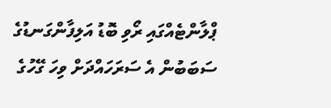ޕްލާންޓެއްގައި ރޯވި ބޮޑު އަލިފާންގަނޑުގެ ސަބަބުން އެ ސަރަހައްދަށް ވިހަ ގޭހުގެ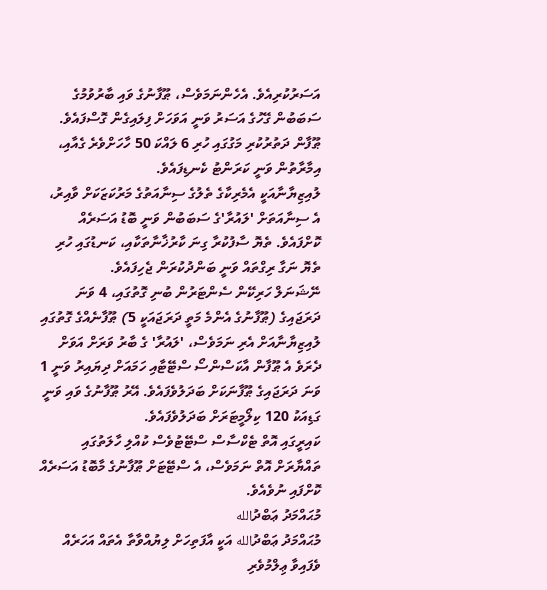އަސަރުކުރިއެވެ. އެހެންނަމަވެސް، ޠޫފާނުގެ ވައި ބާރުވުމުގެ ސަބަބުން ގޭހުގެ އަސަރު ވަނީ އަވަހަށް ފިލައިގެން ގޮސްފައެވެ.
ޠޫފާން ދަތުރުކުރި މަގުގައި ހުރި 6 ލައްކަ 50 ހާހަށްވެރެ ގެއާއި، އިމާރާތުން ވަނީ ކަރަންޓު ކެނޑިފައެވެ.
ލުއިޒިޔާނާއަކީ އެމެރިކާގެ ތެލުގެ ސިނާއަތުގެ މަރުކަޒަކަށް ވާއިރު، އެ ސިނާއަތަށް 'ލައުރާ'ގެ ސަބަބުން ވަނީ ބޮޑު އަސަރެއް ކޮށްފައެވެ. ތެޔޮ ސާފުކުރާ ގިނަ ކާރުޚާނާތަކާއި، ކަނޑުގައި ހުރި ތެޔޮ ނަގާ ރިގްތައް ވަނީ ބަންދުކުރަން ޖެހިފައެވެ.
ނޭޝަނަލް ހަރިކޭން ސެންޓަރުން ބުނި ގޮތުގައި، 4 ވަނަ ދަރަޖައިގެ (ޠޫފާނުގެ އެންމެ މަތީ ދަރަޖައަކީ 5) ޠޫފާނެއްގެ ގޮތުގައި ލުއިޒިޔާނާއަށް އެރި ނަމަވެސް، 'ލައުރާ' ގެ ބާރު ވަރަށް އަވަށް ދެރަވެ އެ ޠޫފާން އާކަސްންސޯ ސްޓޭޓާއި ހަމައަށް ދިޔައިރު ވަނީ 1 ވަނަ ދަރަޖައިގެ ޠޫފާނަކަށް ބަދަލުވެފައެވެ. އޭރު ޠޫފާނުގެ ވައި ވަނީ ގަޑިއަކު 120 ކިލޯމީޓަރަށް ބަދަލުވެފައެވެ.
ކައިރީގައި އޮތް ޓެކްސާސް ސްޓޭޓުވެސް ކުއްލި ހާލަތުގައި ތައްޔާރަށް އޮތް ނަމަވެސް، އެ ސްޓޭޓަށް ޠޫފާނުގެ މާބޮޑު އަސަރެއް ކޮށްފައި ނުވެއެވެ.
މުޙައްމަދު ޢަބްދުالله
މުޙައްމަދު ޢަބްދުالله އަކީ އާފަތިހަށް ލިޔުއްވާތާ އެތައް އަހަރެއް ވެފައިވާ ޢިލްމުވެރި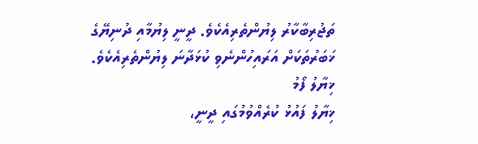ތަޖުރިބާކާރު ލިޔުންތެރިއެކެވެ. ދީނީ ލިޔުމާއި ދުނިޔޭގެ ޚަބަރުތަކަށް އަރައިހުންނެވި ކުޅަދާނަ ލިޔުންތެރިއެކެވެ.
ޚިޔާލު ފޯމު
ޚިޔާލު ފައުޅު ކުރެއްވުމުގައި ދީނީ،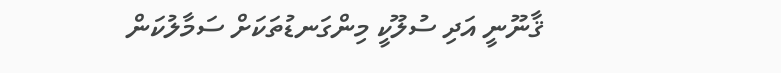ޤާނޫނީ އަދި ސުލޫކީ މިންގަނޑުތަކަށް ސަމާލުކަން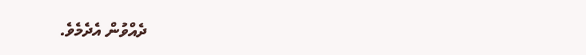ދެއްވުން އެދެމެވެ.